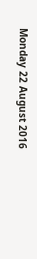Monday 22 August 2016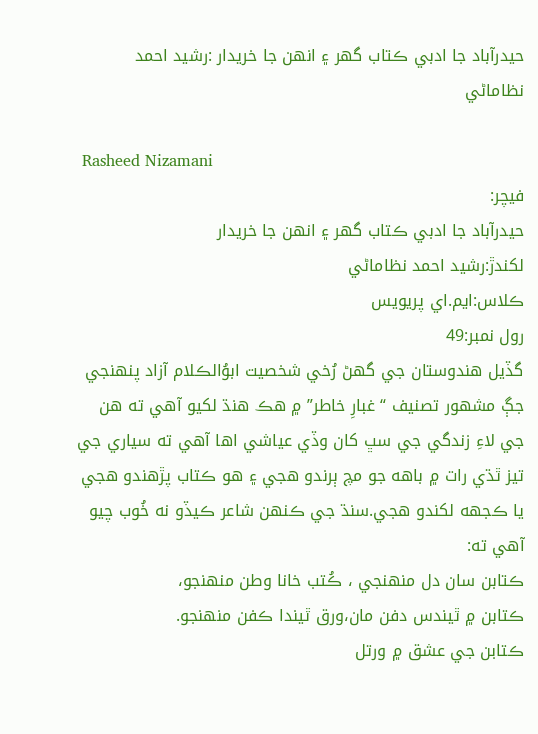حيدرآباد جا ادبي ڪتاب گھر ۽ انهن جا خريدار :رشيد احمد نظاماڻي

 Rasheed Nizamani
فيچر:
حيدرآباد جا ادبي ڪتاب گھر ۽ انهن جا خريدار
لکندڙ:رشيد احمد نظاماڻي
ڪلاس:ايم.اي پريويس
رول نمبر:49
گڏيل هندوستان جي گھڻ رُخي شخصيت ابوُالڪلام آزاد پنهنجي جڳ مشهور تصنيف “غبارِ خاطر” ۾ هڪ هنڌ لکيو آهي ته هن جي لاءِ زندگي جي سڀ کان وڏي عياشي اها آهي ته سياري جي تيز ٿڌي رات ۾ باهه جو مچ ٻرندو هجي ۽ هو ڪتاب پڙهندو هجي يا ڪجهه لکندو هجي.سنڌ جي ڪنهن شاعر ڪيڏو نه خُوب چيو آهي ته:
ڪتابن سان دل منهنجي ، ڪُتب خانا وطن منهنجو،
ڪتابن ۾ ٿيندس دفن مان،ورق ٿيندا ڪفن منهنجو.
ڪتابن جي عشق ۾ ورتل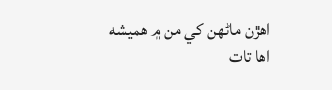اهڙن ماڻهن کي من ۾ هميشه اها تات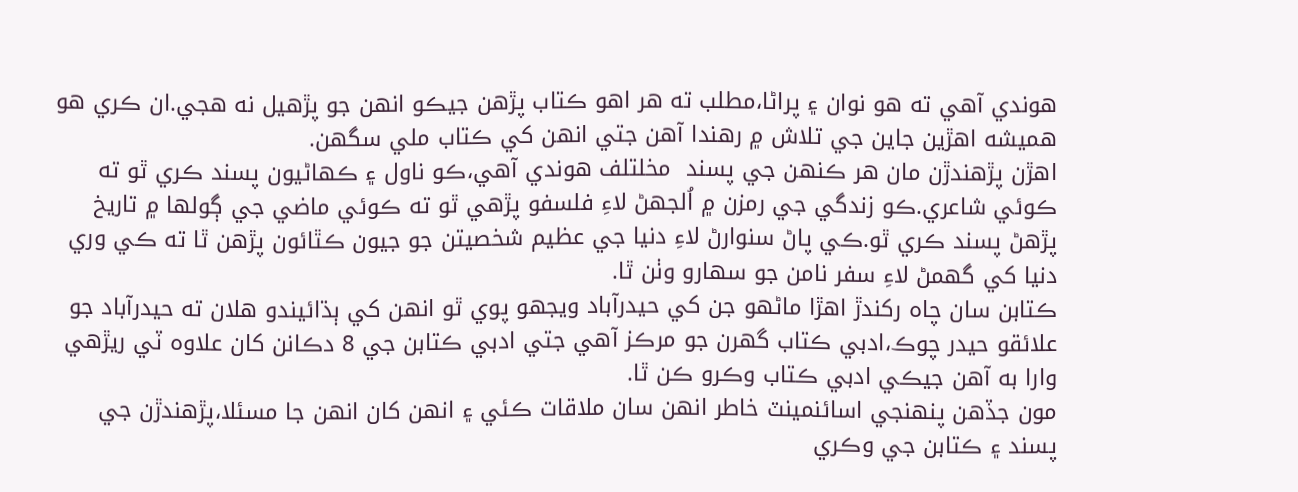هوندي آهي ته هو نوان ۽ پراڻا،مطلب ته هر اهو ڪتاب پڙهن جيڪو انهن جو پڙهيل نه هجي.ان ڪري هو هميشه اهڙين جاين جي تلاش ۾ رهندا آهن جتي انهن کي ڪتاب ملي سگھن.
اهڙن پڙهندڙن مان هر ڪنهن جي پسند  مخلتلف هوندي آهي،ڪو ناول ۽ ڪهاڻيون پسند ڪري ٿو ته ڪوئي شاعري.ڪو زندگي جي رمزن ۾ اُلجهڻ لاءِ فلسفو پڙهي ٿو ته ڪوئي ماضي جي ڳولها ۾ تاريخ پڙهڻ پسند ڪري ٿو.ڪي پاڻ سنوارڻ لاءِ دنيا جي عظيم شخصيتن جو جيون ڪٿائون پڙهن ٿا ته ڪي وري دنيا کي گھمڻ لاءِ سفر نامن جو سهارو وٺن ٿا.
ڪتابن سان چاه رکندڙ اهڙا ماڻهو جن کي حيدرآباد ويجهو پوي ٿو انهن کي ٻڌائيندو هلان ته حيدرآباد جو علائقو حيدر چوڪ،ادبي ڪتاب گھرن جو مرڪز آهي جتي ادبي ڪتابن جي 8 دڪانن کان علاوه ٽي ريڙهي وارا به آهن جيڪي ادبي ڪتاب وڪرو ڪن ٿا.
مون جڏهن پنهنجي اسائنمينٽ خاطر انهن سان ملاقات ڪئي ۽ انهن کان انهن جا مسئلا،پڙهندڙن جي پسند ۽ ڪتابن جي وڪري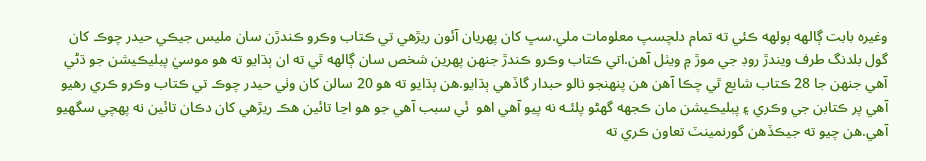وغيره بابت ڳالهه ٻولهه ڪئي ته تمام دلچسپ معلومات ملي.سڀ کان پهريان آئون ريڙهي تي ڪتاب وڪرو ڪندڙن سان مليس جيڪي حيدر چوڪ کان گول بلدنگ طرف ويندڙ روڊ جي موڙ ۾ ويٺل آهن.اتي ڪتاب وڪرو ڪندڙ جنهن پهرين شخص سان ڳالهه ٿي ته ان ٻڌايو ته هو موسيٰ پبليڪيشن جو ڌڻي آهي جنهن جا 28 ڪتاب شايع ٿي چڪا آهن هن پنهنجو نالو حبدار گاڏهي ٻڌايو.هن ٻڌايو ته هو 20 سالن کان وٺي حيدر چوڪ تي ڪتاب وڪرو ڪري رهيو آهي پر ڪتابن جي وڪري ۽ پبليڪيشن مان ڪجهه گھڻو پلئـه نه پيو آهي اهو  ئي سبب آهي جو هو اڃا تائين هڪ ريڙهي کان دڪان تائين نه پهچي سگھيو آهي.هن چيو ته جيڪڏهن گورنمينٽ تعاون ڪري ته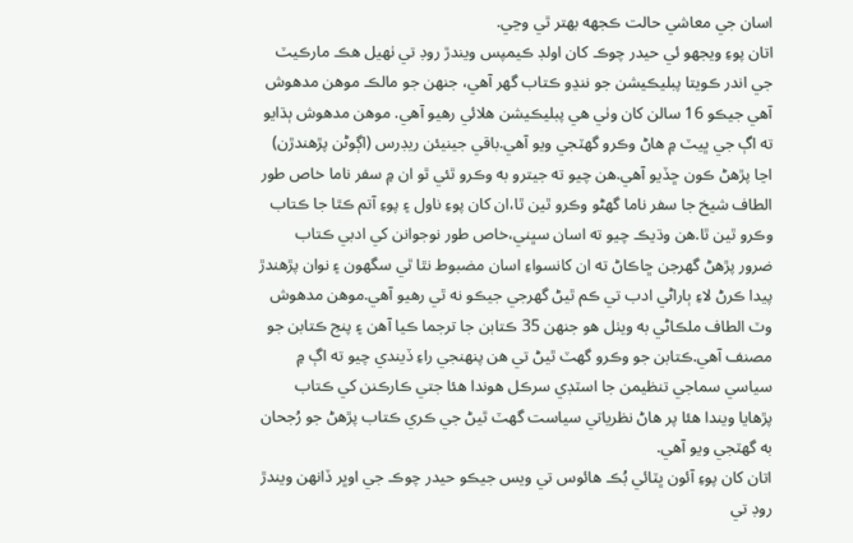اسان جي معاشي حالت ڪجهه بهتر ٿي وڃي.
اتان پوءِ ويجهو ئي حيدر چوڪ کان اولڊ ڪيمپس ويندڙ روڊ تي ٺهيل هڪ مارڪيٽ جي اندر ڪويتا پبليڪيشن جو ننڍو ڪتاب گھر آهي، جنهن جو مالڪ موهن مدهوش آهي جيڪو 16 سالن کان وٺي هي پبليڪيشن هلائي رهيو آهي. موهن مدهوش ٻڌايو ته اڳ جي ڀيٽ ۾ هاڻ وڪرو گھٽجي ويو آهي.باقي جينيئن ريڊرس (اڳوڻن پڙهندڙن) اڃا پڙهڻ ڪون ڇڏيو آهي.هن چيو ته جيترو به وڪرو ٿئي ٿو ان ۾ سفر ناما خاص طور الطاف شيخ جا سفر ناما گھڻو وڪرو ٿين ٿا،ان کان پوءِ ناول ۽ پوءِ آتم ڪٿا جا ڪتاب وڪرو ٿين ٿا.هن وڌيڪ چيو ته اسان سڀني،خاص طور نوجوانن کي ادبي ڪتاب ضرور پڙهڻ گھرجن ڇاڪاڻ ته ان کانسواءِ اسان مضبوط نٿا ٿي سگھون ۽ نوان پڙهندڙ پيدا ڪرڻ لاءِ ٻاراڻي ادب تي ڪم ٿيڻ گھرجي جيڪو نه ٿي رهيو آهي.موهن مدهوش وٽ الطاف ملڪاڻي به ويٺل هو جنهن 35 ڪتابن جا ترجما ڪيا آهن ۽ پنج ڪتابن جو مصنف آهي.ڪتابن جو وڪرو گھٽ ٿيڻ تي هن پنهنجي راءِ ڏيندي چيو ته اڳ ۾ سياسي سماجي تنظيمن جا اسٽڊي سرڪل هوندا هئا جتي ڪارڪنن کي ڪتاب پڙهايا ويندا هئا پر هاڻ نظرياتي سياست گھٽ ٿيڻ جي ڪري ڪتاب پڙهڻ جو رُجحان به گھٽجي ويو آهي.
اتان کان پوءِ آئون ڀٽائي بُڪ هائوس تي ويس جيڪو حيدر چوڪ جي اوڀر ڏانهن ويندڙ روڊ تي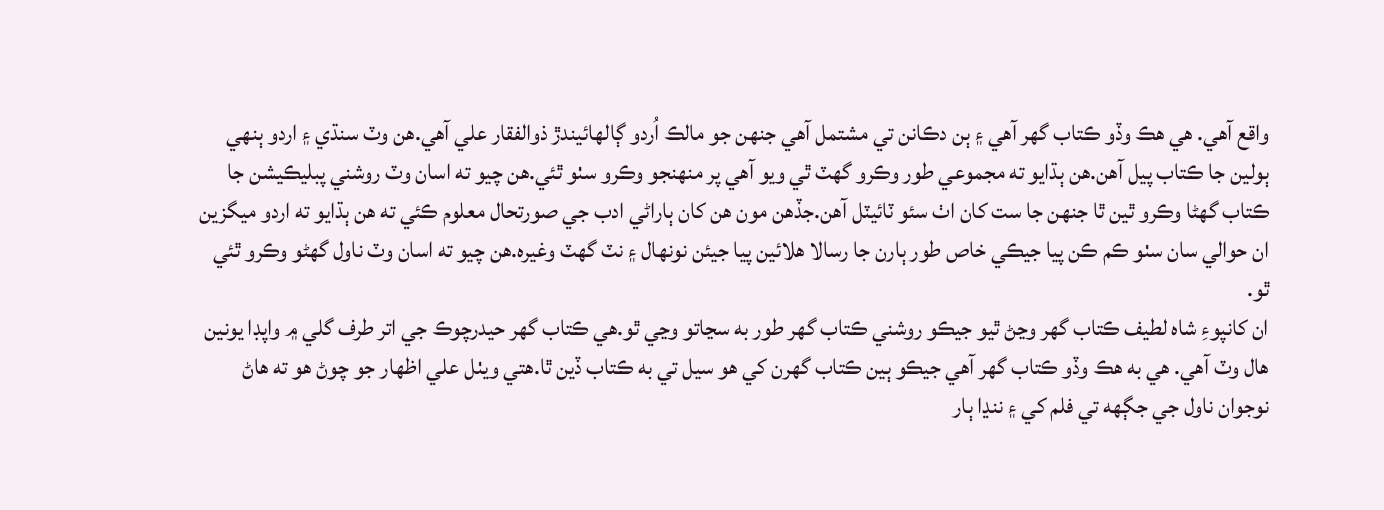واقع آهي. هي هڪ وڏو ڪتاب گھر آهي ۽ ٻن دڪانن تي مشتمل آهي جنهن جو مالڪ اُردو ڳالهائيندڙ ذوالفقار علي آهي.هن وٽ سنڌي ۽ اردو ٻنهي ٻولين جا ڪتاب پيل آهن.هن ٻڌايو ته مجموعي طور وڪرو گھٽ ٿي ويو آهي پر منهنجو وڪرو سٺو ٿئي.هن چيو ته اسان وٽ روشني پبليڪيشن جا ڪتاب گھڻا وڪرو ٿين ٿا جنهن جا ست کان اٺ سئو ٽائيٽل آهن.جڏهن مون هن کان ٻاراڻي ادب جي صورتحال معلوم ڪئي ته هن ٻڌايو ته اردو ميگزين ان حوالي سان سٺو ڪم ڪن پيا جيڪي خاص طور ٻارن جا رسالا هلائين پيا جيئن نونهال ۽ نٽ گھٽ وغيره.هن چيو ته اسان وٽ ناول گھڻو وڪرو ٿئي ٿو.
ان کانپوءِ شاه لطيف ڪتاب گھر وڃڻ ٿيو جيڪو روشني ڪتاب گھر طور به سڃاتو وڃي ٿو.هي ڪتاب گھر حيدرچوڪ جي اتر طرف گلي ۾ واپڊا يونين هال وٽ آهي. هي به هڪ وڏو ڪتاب گھر آهي جيڪو ٻين ڪتاب گھرن کي هو سيل تي به ڪتاب ڏين ٿا.هتي ويٺل علي اظهار جو چوڻ هو ته هاڻ نوجوان ناول جي جڳهه تي فلم کي ۽ ننڍا ٻار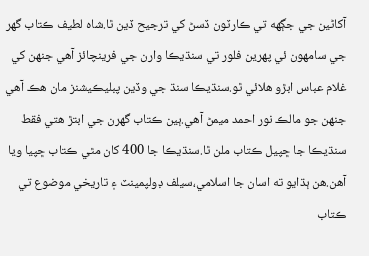آکاڻين جي جڳهه تي ڪارٽون ڏسڻ کي ترجيح ڏين ٿا.شاه لطيف ڪتاب گھر جي سامهون ئي پهرين فلور تي سنڌيڪا وارن جي فرينچائز آهي جنهن کي غلام عباس ابڙو هلائي ٿو.سنڌيڪا سنڌ جي وڏين پبليڪيشنز مان هڪ آهي جنهن جو مالڪ نور احمد ميمڻ آهي.ٻين ڪتاب گھرن جي ابتڙ هتي فقط سنڌيڪا جا ڇپيل ڪتاب ملن ٿا.سنڌيڪا جا 400 کان مٿي ڪتاب ڇپيا ويا آهن.هن ٻڌايو ته اسان جا اسلامي،سيلف ڊولپمينٽ ۽ تاريخي موضوع تي ڪتاب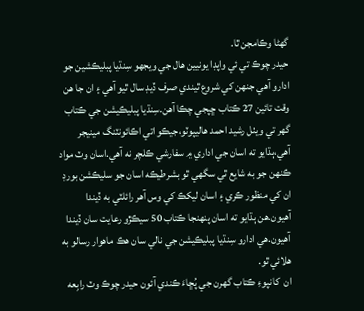گھڻا وڪامجن ٿا.
حيدر چوڪ تي ئي واپڊا يونيين هال جي ويجهو سِنڌيا پبليڪشين جو ادارو آهي جنهن کي شروع ٿيندي صرف ڏيڊ سال ٿيو آهي ۽ ان جا هن وقت تائين 27 ڪتاب ڇپجي چڪا آهن.سِنڌيا پبليڪيشن جي ڪتاب گھر تي ويٺل رشيد احمد هاليپوٽو،جيڪو اتي اڪائونٽنگ مينيجر آهي،ٻڌايو ته اسان جي اداري ۾ سفارشي ڪلچر نه آهي.اسان وٽ مواد ڪنهن جو به شايع ٿي سگھي ٿو بشرطيڪه اسان جو سليڪشن بورڊ ان کي منظور ڪري ۽ اسان ليکڪ کي وس آهر رائلٽي به ڏيندا آهيون.هن ٻڌايو ته اسان پنهنجا ڪتاب 50 سيڪڙو رعايت سان ڏيندا آهيون.هي ادارو سِنڌيا پبليڪيشن جي نالي سان هڪ ماهوار رسالو به هلائي ٿو.
ان  کانپوءِ ڪتاب گھرن جي پُڇاءَ ڪندي آئون حيدر چوڪ وٽ رابِعه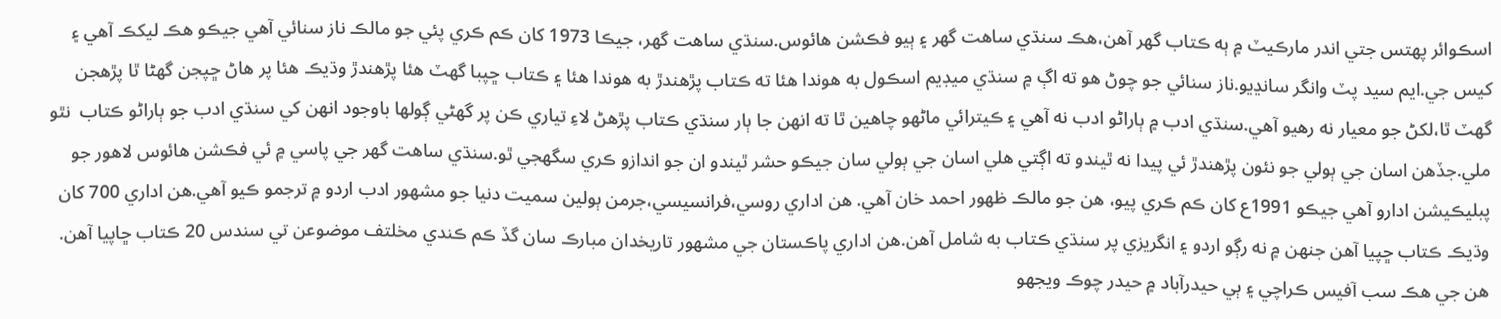اسڪوائر پهتس جتي اندر مارڪيٽ ۾ ٻه ڪتاب گھر آهن،هڪ سنڌي ساهت گھر ۽ ٻيو فڪشن هائوس.سنڌي ساهت گهر، جيڪا 1973 کان ڪم ڪري پئي جو مالڪ ناز سنائي آهي جيڪو هڪ ليکڪ آهي ۽ کيس جي.ايم سيد پٽ وانگر سانڍيو.ناز سنائي جو چوڻ هو ته اڳ ۾ سنڌي ميڊيم اسڪول به هوندا هئا ته ڪتاب پڙهندڙ به هوندا هئا ۽ ڪتاب ڇپبا گھٽ هئا پڙهندڙ وڌيڪ هئا پر هاڻ ڇپجن گھڻا ٿا پڙهجن گھٽ ٿا،لکڻ جو معيار نه رهيو آهي.سنڌي ادب ۾ ٻاراڻو ادب نه آهي ۽ ڪيترائي ماڻهو چاهين ٿا ته انهن جا ٻار سنڌي ڪتاب پڙهڻ لاءِ تياري ڪن پر گھڻي ڳولها باوجود انهن کي سنڌي ادب جو ٻاراڻو ڪتاب  نٿو ملي.جڏهن اسان جي ٻولي جو نئون پڙهندڙ ئي پيدا نه ٿيندو ته اڳتي هلي اسان جي ٻولي سان جيڪو حشر ٿيندو ان جو اندازو ڪري سگھجي ٿو.سنڌي ساهت گھر جي پاسي ۾ ئي فڪشن هائوس لاهور جو پبليڪيشن ادارو آهي جيڪو 1991ع کان ڪم ڪري پيو، هن جو مالڪ ظهور احمد خان آهي. هن اداري روسي،فرانسيسي،جرمن ٻولين سميت دنيا جو مشهور ادب اردو ۾ ترجمو ڪيو آهي.هن اداري 700 کان وڌيڪ ڪتاب ڇپيا آهن جنهن ۾ نه رڳو اردو ۽ انگريزي پر سنڌي ڪتاب به شامل آهن.هن اداري پاڪستان جي مشهور تاريخدان مبارڪ سان گڏ ڪم ڪندي مخلتف موضوعن تي سندس 20 ڪتاب ڇاپيا آهن. هن جي هڪ سب آفيس ڪراچي ۽ ٻي حيدرآباد ۾ حيدر چوڪ ويجهو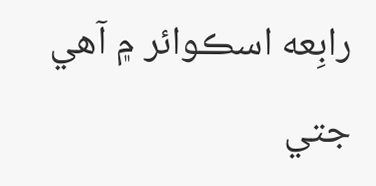رابِعه اسڪوائر ۾ آهي جتي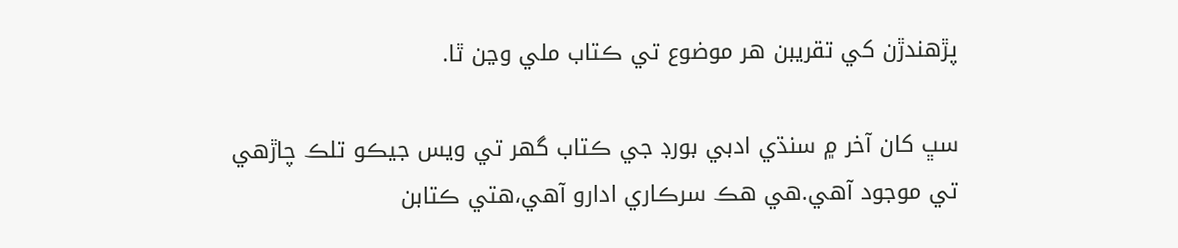پڙهندڙن کي تقريبن هر موضوع تي ڪتاب ملي وڃن ٿا.

سڀ کان آخر ۾ سنڌي ادبي بورڊ جي ڪتاب گھر تي ويس جيڪو تلڪ چاڙهي تي موجود آهي.هي هڪ سرڪاري ادارو آهي،هتي ڪتابن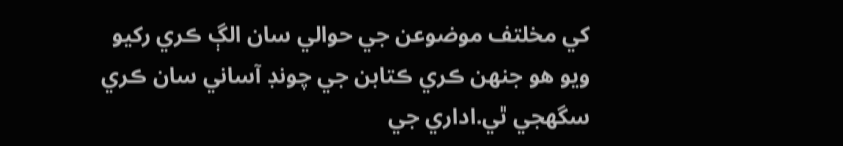کي مخلتف موضوعن جي حوالي سان الڳ ڪري رکيو ويو هو جنهن ڪري ڪتابن جي چونڊ آساني سان ڪري سگھجي ٿي.اداري جي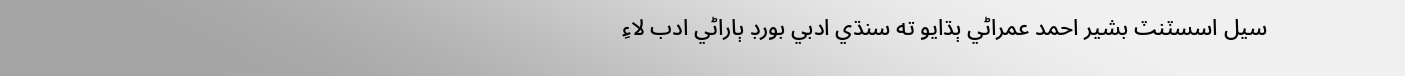سيل اسسٽنٽ بشير احمد عمراڻي ٻڌايو ته سنڌي ادبي بورڊ ٻاراڻي ادب لاءِ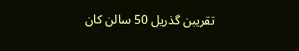تقريبن گذريل 50 سالن کان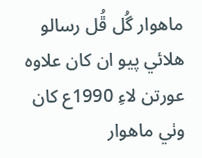ماهوار گُل ڦُل رسالو هلائي پيو ان کان علاوه عورتن لاءِ 1990ع کان وٺي ماهوار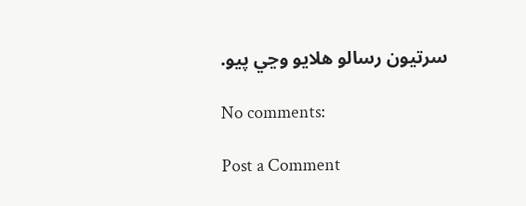سرتيون رسالو هلايو وڃي پيو.

No comments:

Post a Comment